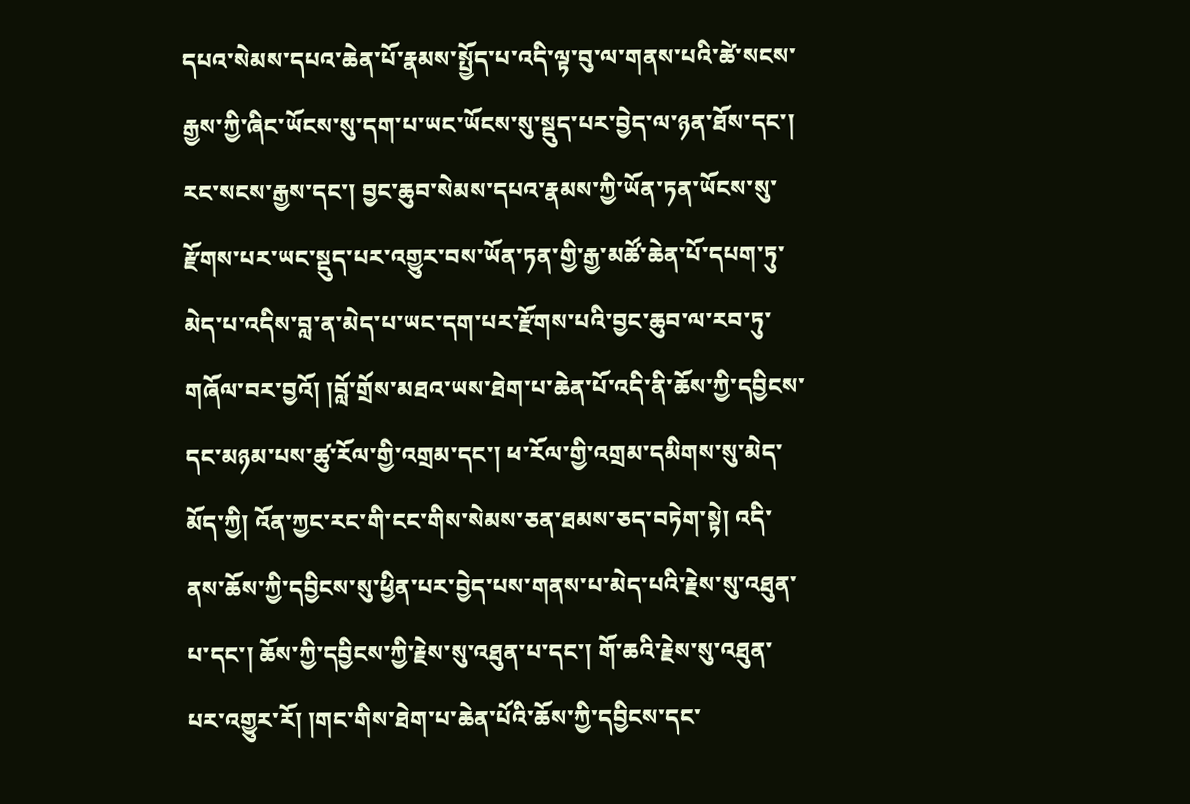དཔའ་སེམས་དཔའ་ཆེན་པོ་རྣམས་སྤྱོད་པ་འདི་ལྟ་བུ་ལ་གནས་པའི་ཚེ་སངས་རྒྱས་ཀྱི་ཞིང་ཡོངས་སུ་དག་པ་ཡང་ཡོངས་སུ་སྡུད་པར་བྱེད་ལ་ཉན་ཐོས་དང་། རང་སངས་རྒྱས་དང་། བྱང་ཆུབ་སེམས་དཔའ་རྣམས་ཀྱི་ཡོན་ཏན་ཡོངས་སུ་རྫོགས་པར་ཡང་སྡུད་པར་འགྱུར་བས་ཡོན་ཏན་གྱི་རྒྱ་མཚོ་ཆེན་པོ་དཔག་ཏུ་མེད་པ་འདིས་བླ་ན་མེད་པ་ཡང་དག་པར་རྫོགས་པའི་བྱང་ཆུབ་ལ་རབ་ཏུ་གཞོལ་བར་བྱའོ། །བློ་གྲོས་མཐའ་ཡས་ཐེག་པ་ཆེན་པོ་འདི་ནི་ཆོས་ཀྱི་དབྱིངས་དང་མཉམ་པས་ཚུ་རོལ་གྱི་འགྲམ་དང་། ཕ་རོལ་གྱི་འགྲམ་དམིགས་སུ་མེད་མོད་ཀྱི། འོན་ཀྱང་རང་གི་ངང་གིས་སེམས་ཅན་ཐམས་ཅད་བཏེག་སྟེ། འདི་ནས་ཆོས་ཀྱི་དབྱིངས་སུ་ཕྱིན་པར་བྱེད་པས་གནས་པ་མེད་པའི་རྗེས་སུ་འཐུན་པ་དང་། ཆོས་ཀྱི་དབྱིངས་ཀྱི་རྗེས་སུ་འཐུན་པ་དང་། གོ་ཆའི་རྗེས་སུ་འཐུན་པར་འགྱུར་རོ། །གང་གིས་ཐེག་པ་ཆེན་པོའི་ཆོས་ཀྱི་དབྱིངས་དང་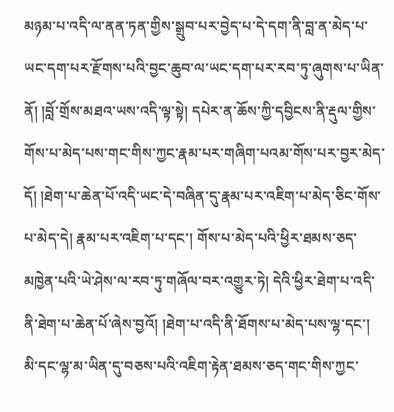མཉམ་པ་འདི་ལ་ནན་ཏན་གྱིས་སྒྲུབ་པར་བྱེད་པ་དེ་དག་ནི་བླ་ན་མེད་པ་ཡང་དག་པར་རྫོགས་པའི་བྱང་ཆུབ་ལ་ཡང་དག་པར་རབ་ཏུ་ཞུགས་པ་ཡིན་ནོ། །བློ་གྲོས་མཐའ་ཡས་འདི་ལྟ་སྟེ། དཔེར་ན་ཆོས་ཀྱི་དབྱིངས་ནི་རྡུལ་གྱིས་གོས་པ་མེད་པས་གང་གིས་ཀྱང་རྣམ་པར་གཞིག་པའམ་གོས་པར་བྱར་མེད་དོ། །ཐེག་པ་ཆེན་པོ་འདི་ཡང་དེ་བཞིན་དུ་རྣམ་པར་འཇིག་པ་མེད་ཅིང་གོས་པ་མེད་དེ། རྣམ་པར་འཇིག་པ་དང་། གོས་པ་མེད་པའི་ཕྱིར་ཐམས་ཅད་མཁྱེན་པའི་ཡེ་ཤེས་ལ་རབ་ཏུ་གཞོལ་བར་འགྱུར་ཏེ། དེའི་ཕྱིར་ཐེག་པ་འདི་ནི་ཐེག་པ་ཆེན་པོ་ཞེས་བྱའོ། །ཐེག་པ་འདི་ནི་ཐོགས་པ་མེད་པས་ལྷ་དང་། མི་དང་ལྷ་མ་ཡིན་དུ་བཅས་པའི་འཇིག་རྟེན་ཐམས་ཅད་གང་གིས་ཀྱང་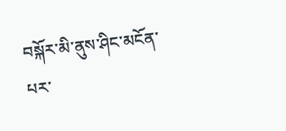བསྐོར་མི་ནུས་ཤིང་མངོན་པར་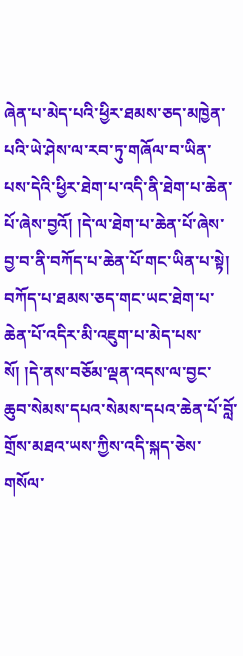ཞེན་པ་མེད་པའི་ཕྱིར་ཐམས་ཅད་མཁྱེན་པའི་ཡེ་ཤེས་ལ་རབ་ཏུ་གཞོལ་བ་ཡིན་པས་དེའི་ཕྱིར་ཐེག་པ་འདི་ནི་ཐེག་པ་ཆེན་པོ་ཞེས་བྱའོ། །དེ་ལ་ཐེག་པ་ཆེན་པོ་ཞེས་བྱ་བ་ནི་བཀོད་པ་ཆེན་པོ་གང་ཡིན་པ་སྟེ། བཀོད་པ་ཐམས་ཅད་གང་ཡང་ཐེག་པ་ཆེན་པོ་འདིར་མི་འཇུག་པ་མེད་པས་སོ། །དེ་ནས་བཅོམ་ལྡན་འདས་ལ་བྱང་ཆུབ་སེམས་དཔའ་སེམས་དཔའ་ཆེན་པོ་བློ་གྲོས་མཐའ་ཡས་ཀྱིས་འདི་སྐད་ཅེས་གསོལ་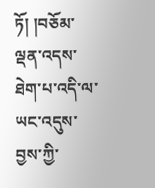ཏོ། །བཅོམ་ལྡན་འདས་ཐེག་པ་འདི་ལ་ཡང་འདུས་བྱས་ཀྱི་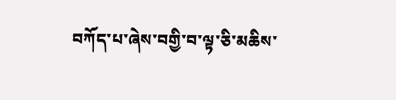བཀོད་པ་ཞེས་བགྱི་བ་ལྟ་ཅི་མཆིས་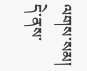ལགས་སམ། དེ་ནས་